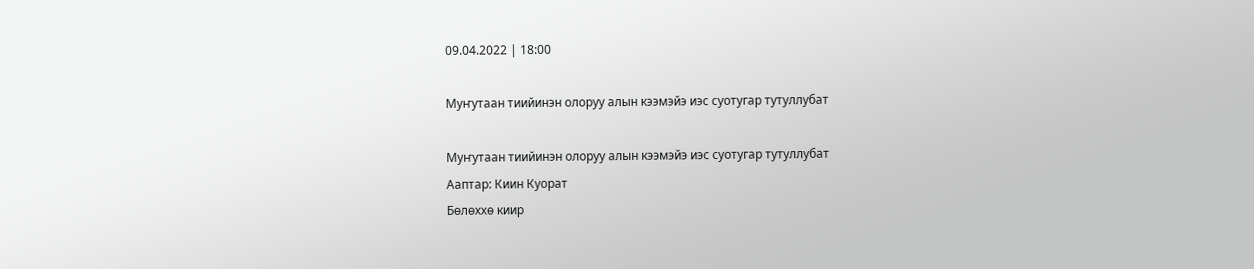09.04.2022 | 18:00

Муҥутаан тиийинэн олоруу алын кээмэйэ иэс суотугар тутуллубат

Муҥутаан тиийинэн олоруу алын кээмэйэ иэс суотугар тутуллубат
Ааптар: Киин Куорат
Бөлөххө киир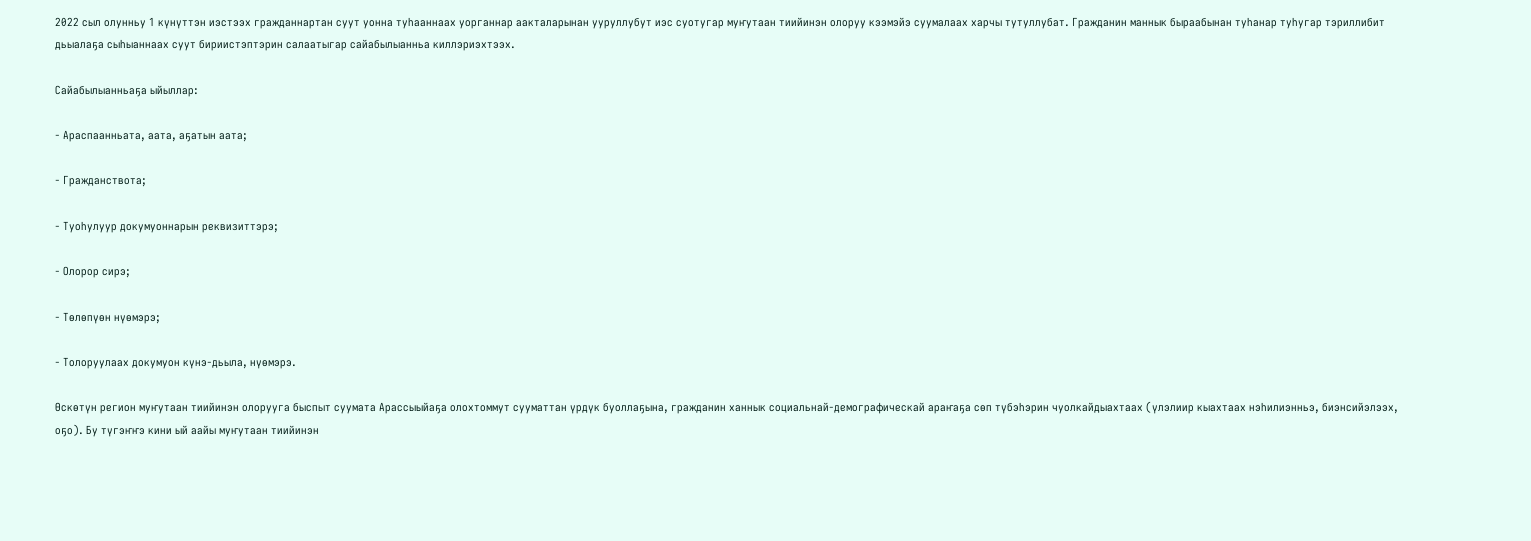2022 сыл олунньу 1 күнүттэн иэстээх гражданнартан суут уонна туһааннаах уорганнар аакталарынан ууруллубут иэс суотугар муҥутаан тиийинэн олоруу кээмэйэ суумалаах харчы тутуллубат. Гражданин маннык быраабынан туһанар туһугар тэриллибит дьыалаҕа сыһыаннаах суут бириистэптэрин салаатыгар сайабылыанньа киллэриэхтээх.

Сайабылыанньаҕа ыйыллар:

- Араспаанньата, аата, аҕатын аата;

- Гражданствота;

- Туоһулуур докумуоннарын реквизиттэрэ;

- Олорор сирэ;

- Төлөпүөн нүөмэрэ;

- Толоруулаах докумуон күнэ-дьыла, нүөмэрэ.

Өскөтүн регион муҥутаан тиийинэн олорууга быспыт суумата Арассыыйаҕа олохтоммут сууматтан үрдүк буоллаҕына, гражданин ханнык социальнай-демографическай араҥаҕа сөп түбэһэрин чуолкайдыахтаах (үлэлиир кыахтаах нэһилиэнньэ, биэнсийэлээх, оҕо). Бу түгэҥҥэ кини ый аайы муҥутаан тиийинэн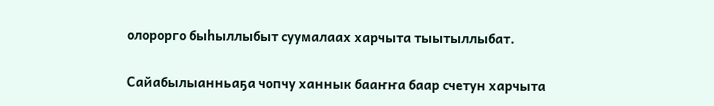олорорго быһыллыбыт суумалаах харчыта тыытыллыбат.

Сайабылыанньаҕа чопчу ханнык бааҥҥа баар счетун харчыта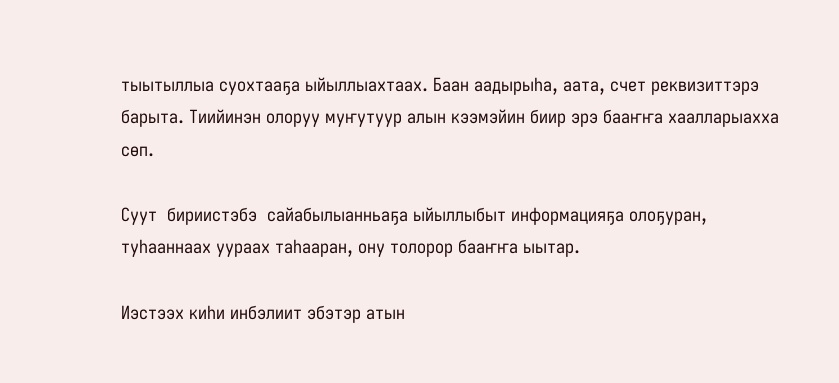тыытыллыа суохтааҕа ыйыллыахтаах. Баан аадырыһа, аата, счет реквизиттэрэ барыта. Тиийинэн олоруу муҥутуур алын кээмэйин биир эрэ бааҥҥа хаалларыахха сөп.

Суут  бириистэбэ  сайабылыанньаҕа ыйыллыбыт информацияҕа олоҕуран, туһааннаах уураах таһааран, ону толорор бааҥҥа ыытар.

Иэстээх киһи инбэлиит эбэтэр атын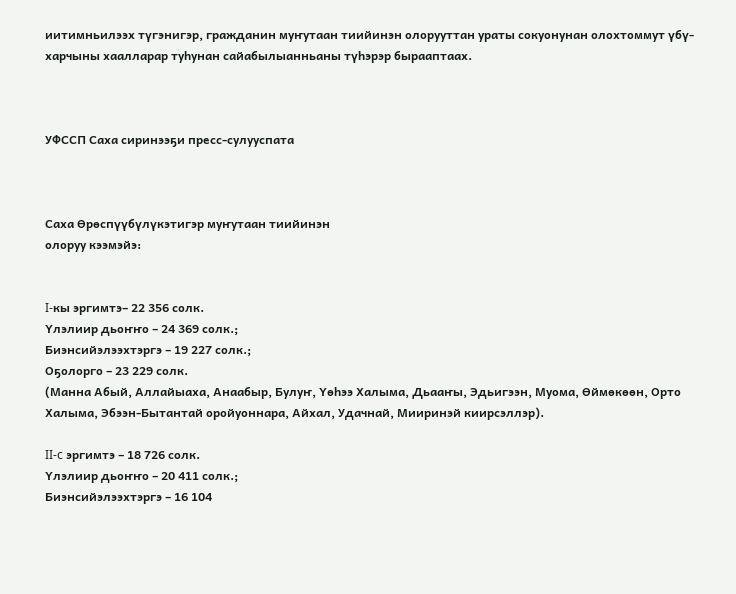иитимньилээх түгэнигэр, гражданин муҥутаан тиийинэн олорууттан ураты сокуонунан олохтоммут үбү-харчыны хаалларар туһунан сайабылыанньаны түһэрэр бырааптаах.



УФССП Саха сиринээҕи пресс-сулууспата



Саха Өрөспүүбүлүкэтигэр муҥутаан тиийинэн
олоруу кээмэйэ:


I-кы эргимтэ– 22 356 солк.
Үлэлиир дьоҥҥо – 24 369 солк.;
Биэнсийэлээхтэргэ – 19 227 солк.;
Оҕолорго – 23 229 солк.
(Манна Абый, Аллайыаха, Анаабыр, Булуҥ, Үөһээ Халыма, Дьааҥы, Эдьигээн, Муома, Өймөкөөн, Орто Халыма, Эбээн-Бытантай оройуоннара, Айхал, Удачнай, Мииринэй киирсэллэр).

II-c эргимтэ – 18 726 солк.
Үлэлиир дьоҥҥо – 20 411 солк.;
Биэнсийэлээхтэргэ – 16 104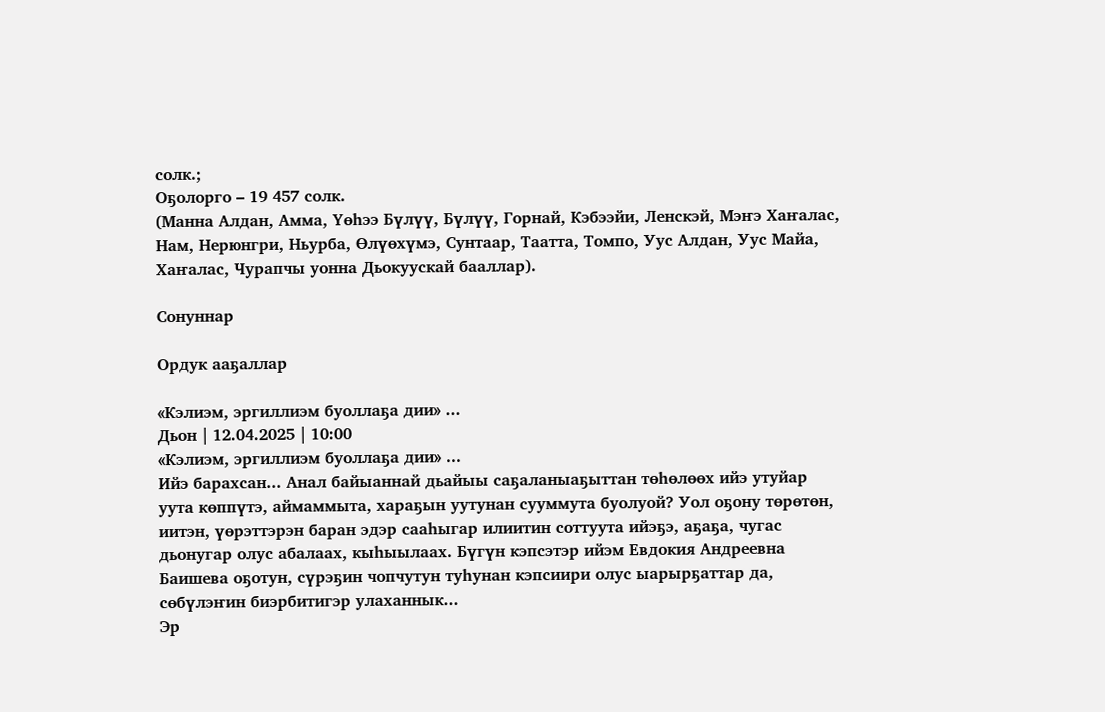солк.;
Оҕолорго – 19 457 солк.
(Манна Алдан, Амма, Үөһээ Бүлүү, Бүлүү, Горнай, Кэбээйи, Ленскэй, Мэҥэ Хаҥалас, Нам, Нерюнгри, Ньурба, Өлүөхүмэ, Сунтаар, Таатта, Томпо, Уус Алдан, Уус Майа, Хаҥалас, Чурапчы уонна Дьокуускай бааллар).

Сонуннар

Ордук ааҕаллар

«Кэлиэм, эргиллиэм буоллаҕа дии» ...
Дьон | 12.04.2025 | 10:00
«Кэлиэм, эргиллиэм буоллаҕа дии» ...
Ийэ барахсан... Анал байыаннай дьайыы саҕаланыаҕыттан төһөлөөх ийэ утуйар уута көппүтэ, аймаммыта, хараҕын уутунан сууммута буолуой? Уол оҕону төрөтөн, иитэн, үөрэттэрэн баран эдэр сааһыгар илиитин соттуута ийэҕэ, аҕаҕа, чугас дьонугар олус абалаах, кыһыылаах. Бүгүн кэпсэтэр ийэм Евдокия Андреевна Баишева оҕотун, сүрэҕин чопчутун туһунан кэпсиири олус ыарырҕаттар да, сөбүлэҥин биэрбитигэр улаханнык...
Эр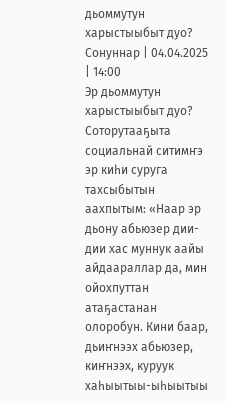дьоммутун харыстыыбыт дуо?
Сонуннар | 04.04.2025 | 14:00
Эр дьоммутун харыстыыбыт дуо?
Соторутааҕыта социальнай ситимҥэ эр киһи суруга тахсыбытын аахпытым: «Наар эр дьону абьюзер дии-дии хас муннук аайы айдаараллар да, мин ойохпуттан атаҕастанан олоробун. Кини баар, дьиҥнээх абьюзер, киҥнээх, куруук хаһыытыы-ыһыытыы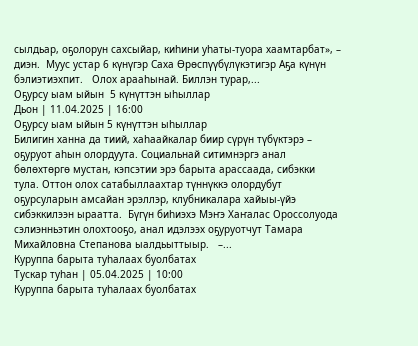сылдьар, оҕолорун сахсыйар, киһини уһаты-туора хаамтарбат», – диэн.  Муус устар 6 күнүгэр Саха Өрөспүүбүлүкэтигэр Аҕа күнүн бэлиэтиэхпит.   Олох арааһынай. Биллэн турар,...
Оҕурсу ыам ыйын  5 күнүттэн ыһыллар
Дьон | 11.04.2025 | 16:00
Оҕурсу ыам ыйын 5 күнүттэн ыһыллар
Билигин ханна да тиий, хаһаайкалар биир сүрүн түбүктэрэ – оҕуруот аһын олордуута. Социальнай ситимнэргэ анал бөлөхтөргө мустан, кэпсэтии эрэ барыта арассаада, сибэкки тула. Оттон олох сатабыллаахтар түннүккэ олордубут оҕурсуларын амсайан эрэллэр, клубникалара хайыы-үйэ сибэккилээн ыраатта.  Бүгүн биһиэхэ Мэҥэ Хаҥалас Ороссолуода сэлиэнньэтин олохтооҕо, анал идэлээх оҕуруотчут Тамара Михайловна Степанова ыалдьыттыыр.   –...
Куруппа барыта туһалаах буолбатах
Тускар туһан | 05.04.2025 | 10:00
Куруппа барыта туһалаах буолбатах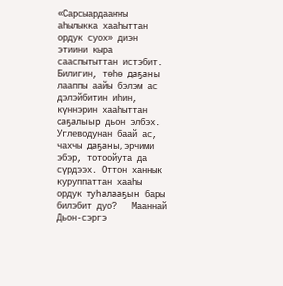«Сарсыардааҥҥы аһылыкка хааһыттан ордук суох» диэн этиини кыра сааспытыттан истэбит. Билигин, төһө даҕаны лааппы аайы бэлэм ас дэлэйбитин иһин, күннэрин хааһыттан саҕалыыр дьон элбэх. Углеводунан баай ас, чахчы даҕаны, эрчими эбэр, тотоойута да сүрдээх. Оттон ханнык куруппаттан хааһы ордук туһалааҕын бары билэбит дуо?   Мааннай Дьон-сэргэ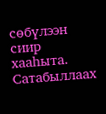сөбүлээн сиир хааһыта. Сатабыллаах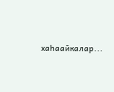хаһаайкалар...